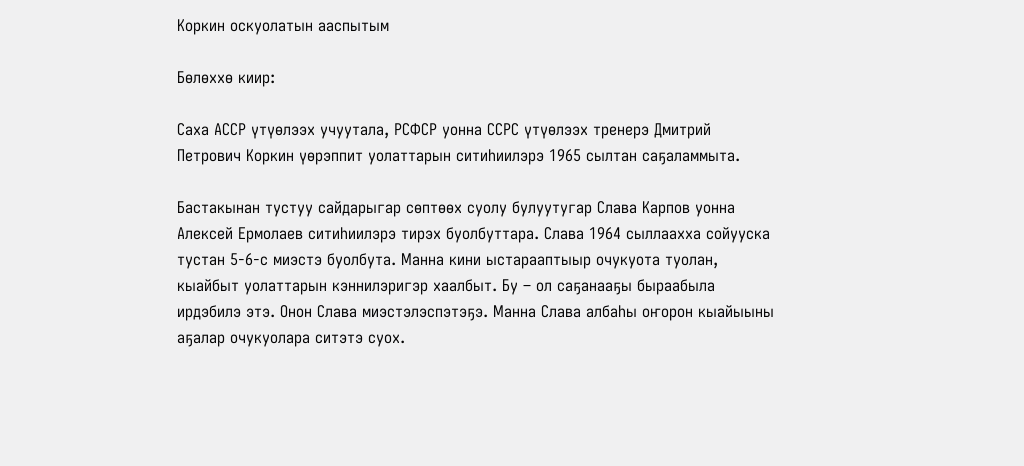Коркин оскуолатын ааспытым

Бөлөххө киир:

Саха АССР үтүөлээх учуутала, РСФСР уонна ССРС үтүөлээх тренерэ Дмитрий Петрович Коркин үөрэппит уолаттарын ситиһиилэрэ 1965 сылтан саҕаламмыта.

Бастакынан тустуу сайдарыгар сөптөөх суолу булуутугар Слава Карпов уонна Алексей Ермолаев ситиһиилэрэ тирэх буолбуттара. Слава 1964 сыллаахха сойууска тустан 5-6-с миэстэ буолбута. Манна кини ыстарааптыыр очукуота туолан, кыайбыт уолаттарын кэннилэригэр хаалбыт. Бу – ол саҕанааҕы быраабыла ирдэбилэ этэ. Онон Слава миэстэлэспэтэҕэ. Манна Слава албаһы оҥорон кыайыыны аҕалар очукуолара ситэтэ суох.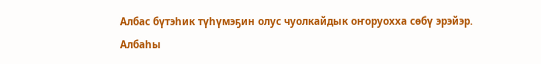Албас бүтэһик түһүмэҕин олус чуолкайдык оҥоруохха сөбү эрэйэр. Албаһы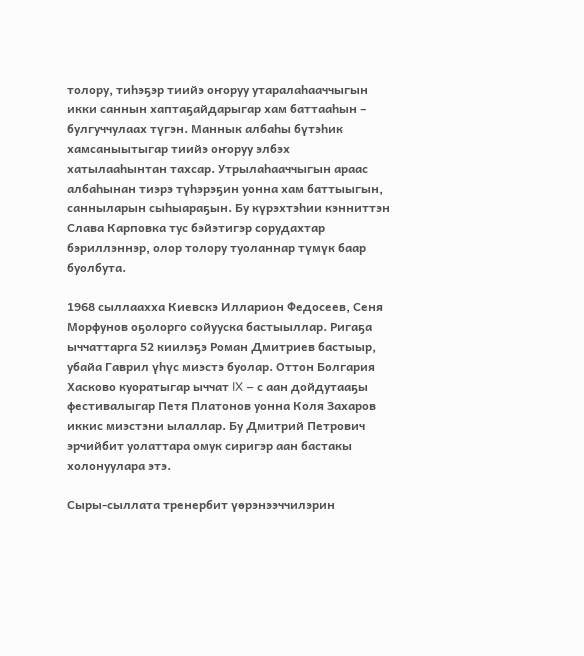толору, тиһэҕэр тиийэ оҥоруу утаралаһааччыгын икки саннын хаптаҕайдарыгар хам баттааһын – булгуччулаах түгэн. Маннык албаһы бүтэһик хамсаныытыгар тиийэ оҥоруу элбэх хатылааһынтан тахсар. Утрылаһааччыгын араас албаһынан тиэрэ түһэрэҕин уонна хам баттыыгын, санныларын сыһыараҕын. Бу күрэхтэһии кэнниттэн Слава Карповка тус бэйэтигэр сорудахтар бэриллэннэр, олор толору туоланнар түмүк баар буолбута.

1968 сыллаахха Киевскэ Илларион Федосеев, Сеня Морфунов оҕолорго сойууска бастыыллар. Ригаҕа ыччаттарга 52 киилэҕэ Роман Дмитриев бастыыр, убайа Гаврил үһүс миэстэ буолар. Оттон Болгария Хасково куоратыгар ыччат IX – с аан дойдутааҕы фестивалыгар Петя Платонов уонна Коля Захаров иккис миэстэни ылаллар. Бу Дмитрий Петрович эрчийбит уолаттара омук сиригэр аан бастакы холонуулара этэ.

Сыры-сыллата тренербит үөрэнээччилэрин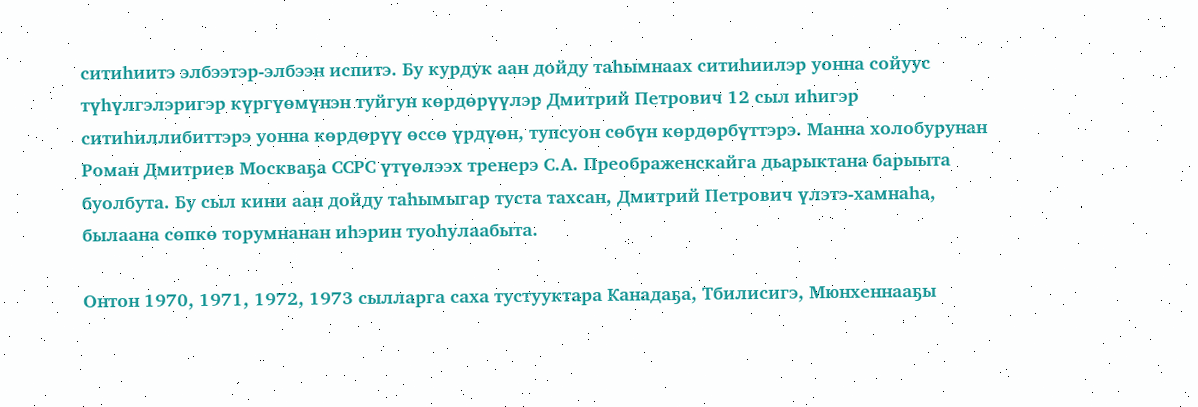ситиһиитэ элбээтэр-элбээн испитэ. Бу курдук аан дойду таһымнаах ситиһиилэр уонна сойуус түһүлгэлэригэр күргүөмүнэн туйгун көрдөрүүлэр Дмитрий Петрович 12 сыл иһигэр ситиһиллибиттэрэ уонна көрдөрүү өссө үрдүөн, тупсуон сөбүн көрдөрбүттэрэ. Манна холобурунан Роман Дмитриев Москваҕа ССРС үтүөлээх тренерэ С.А. Преображенскайга дьарыктана барыыта буолбута. Бу сыл кини аан дойду таһымыгар туста тахсан, Дмитрий Петрович үлэтэ-хамнаһа, былаана сөпкө торумнанан иһэрин туоһулаабыта.

Онтон 1970, 1971, 1972, 1973 сылларга саха тустууктара Канадаҕа, Тбилисигэ, Мюнхеннааҕы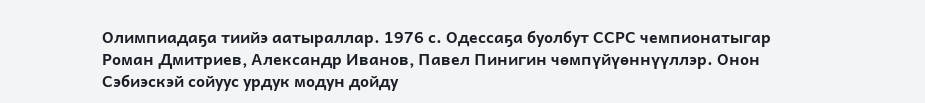Олимпиадаҕа тиийэ аатыраллар. 1976 с. Одессаҕа буолбут ССРС чемпионатыгар Роман Дмитриев, Александр Иванов, Павел Пинигин чөмпүйүөннүүллэр. Онон Сэбиэскэй сойуус урдук модун дойду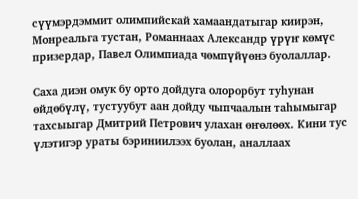сүүмэрдэммит олимпийскай хамаандатыгар киирэн, Монреальга тустан, Романнаах Александр үрүҥ көмүс призердар, Павел Олимпиада чөмпүйүөнэ буолаллар.

Саха диэн омук бу орто дойдуга олорорбут туһунан өйдөбүлү, тустуубут аан дойду чыпчаалын таһымыгар тахсыыгар Дмитрий Петрович улахан өҥөлөөх. Кини тус үлэтигэр ураты бэриниилээх буолан, аналлаах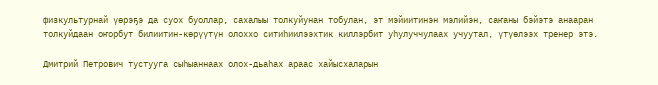физкультурнай үөрэҕэ да суох буоллар, сахалыы толкуйунан тобулан, эт мэйиитинэн мэлийэн, саҥаны бэйэтэ анааран толкуйдаан оҥорбут билиитин-көрүүтүн олоххо ситиһиилээхтик киллэрбит уһулуччулаах учуутал, үтүөлээх тренер этэ.

Дмитрий Петрович тустууга сыһыаннаах олох-дьаһах араас хайысхаларын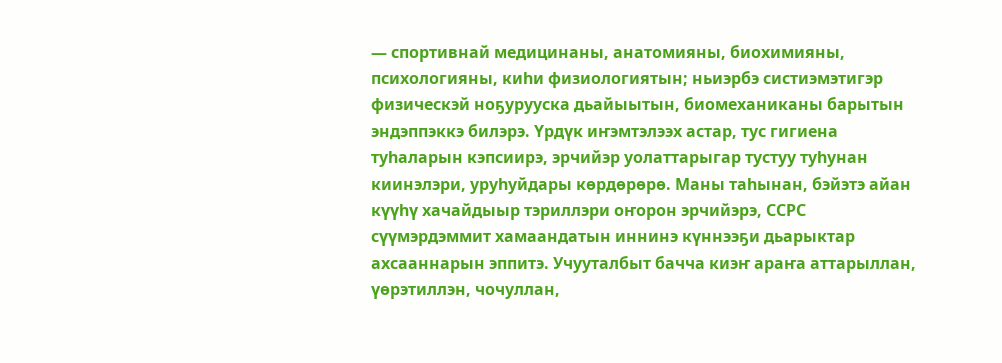— спортивнай медицинаны, анатомияны, биохимияны, психологияны, киһи физиологиятын; ньиэрбэ систиэмэтигэр физическэй ноҕурууска дьайыытын, биомеханиканы барытын эндэппэккэ билэрэ. Үрдүк иҥэмтэлээх астар, тус гигиена туһаларын кэпсиирэ, эрчийэр уолаттарыгар тустуу туһунан киинэлэри, уруһуйдары көрдөрөрө. Маны таһынан, бэйэтэ айан күүһү хачайдыыр тэриллэри оҥорон эрчийэрэ, ССРС сүүмэрдэммит хамаандатын иннинэ күннээҕи дьарыктар ахсааннарын эппитэ. Учууталбыт бачча киэҥ араҥа аттарыллан, үөрэтиллэн, чочуллан,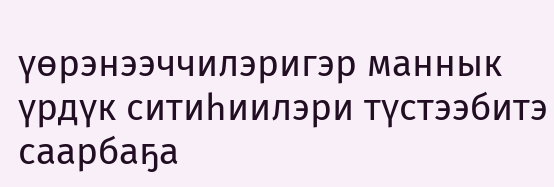үөрэнээччилэригэр маннык үрдүк ситиһиилэри түстээбитэ саарбаҕа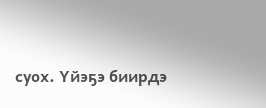суох. Үйэҕэ биирдэ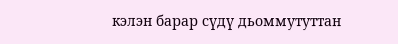кэлэн барар сүдү дьоммутуттан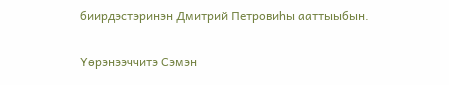биирдэстэринэн Дмитрий Петровиһы ааттыыбын.

Үөрэнээччитэ Сэмэн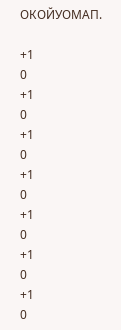ОКОЙУОМАП.

+1
0
+1
0
+1
0
+1
0
+1
0
+1
0
+1
0